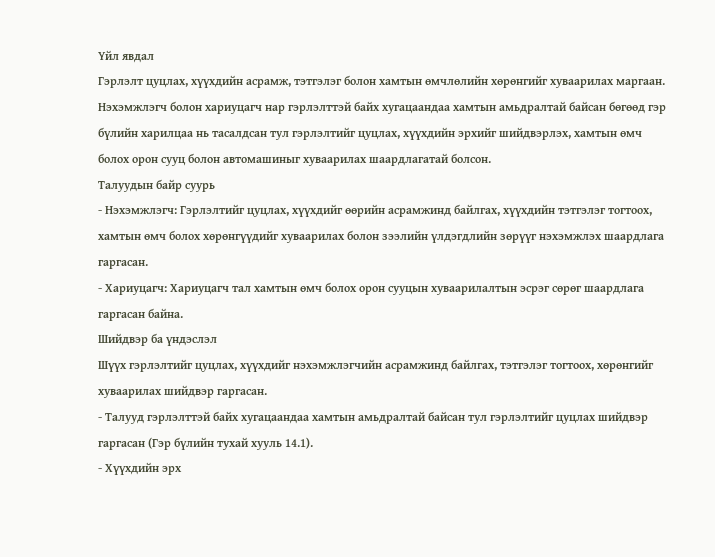Үйл явдал
Гэрлэлт цуцлах, хүүхдийн асрамж, тэтгэлэг болон хамтын өмчлөлийн хөрөнгийг хуваарилах маргаан. Нэхэмжлэгч болон хариуцагч нар гэрлэлттэй байх хугацаандаа хамтын амьдралтай байсан бөгөөд гэр бүлийн харилцаа нь тасалдсан тул гэрлэлтийг цуцлах, хүүхдийн эрхийг шийдвэрлэх, хамтын өмч болох орон сууц болон автомашиныг хуваарилах шаардлагатай болсон.
Талуудын байр суурь
- Нэхэмжлэгч: Гэрлэлтийг цуцлах, хүүхдийг өөрийн асрамжинд байлгах, хүүхдийн тэтгэлэг тогтоох, хамтын өмч болох хөрөнгүүдийг хуваарилах болон зээлийн үлдэгдлийн зөрүүг нэхэмжлэх шаардлага гаргасан.
- Хариуцагч: Хариуцагч тал хамтын өмч болох орон сууцын хуваарилалтын эсрэг сөрөг шаардлага гаргасан байна.
Шийдвэр ба үндэслэл
Шүүх гэрлэлтийг цуцлах, хүүхдийг нэхэмжлэгчийн асрамжинд байлгах, тэтгэлэг тогтоох, хөрөнгийг хуваарилах шийдвэр гаргасан.
- Талууд гэрлэлттэй байх хугацаандаа хамтын амьдралтай байсан тул гэрлэлтийг цуцлах шийдвэр гаргасан (Гэр бүлийн тухай хууль 14.1).
- Хүүхдийн эрх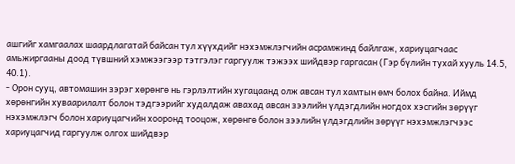ашгийг хамгаалах шаардлагатай байсан тул хүүхдийг нэхэмжлэгчийн асрамжинд байлгаж, хариуцагчаас амьжиргааны доод түвшний хэмжээгээр тэтгэлэг гаргуулж тэжээх шийдвэр гаргасан (Гэр бүлийн тухай хууль 14.5, 40.1).
- Орон сууц, автомашин зэрэг хөрөнгө нь гэрлэлтийн хугацаанд олж авсан тул хамтын өмч болох байна. Иймд хөрөнгийн хуваарилалт болон тэдгээрийг худалдаж авахад авсан зээлийн үлдэгдлийн ногдох хэсгийн зөрүүг нэхэмжлэгч болон хариуцагчийн хооронд тооцож, хөрөнгө болон зээлийн үлдэгдлийн зөрүүг нэхэмжлэгчээс хариуцагчид гаргуулж олгох шийдвэр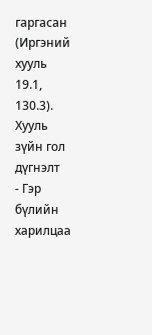гаргасан (Иргэний хууль 19.1, 130.3).
Хууль зүйн гол дүгнэлт
- Гэр бүлийн харилцаа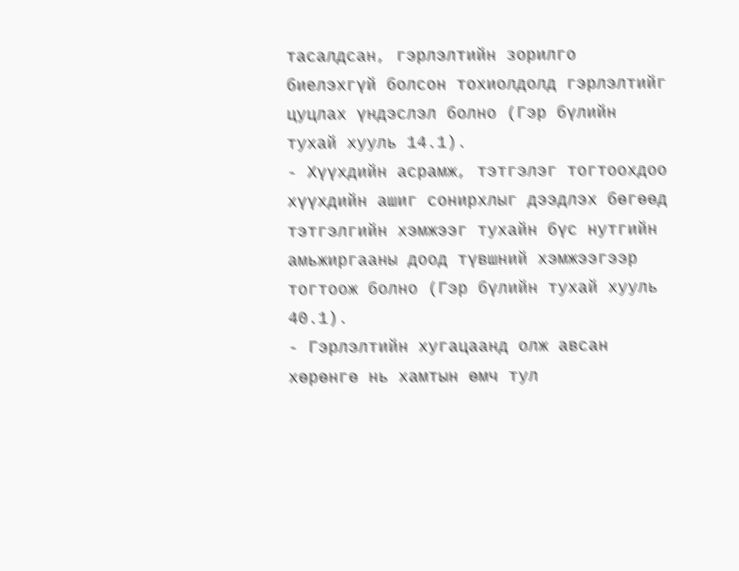тасалдсан, гэрлэлтийн зорилго биелэхгүй болсон тохиолдолд гэрлэлтийг цуцлах үндэслэл болно (Гэр бүлийн тухай хууль 14.1).
- Хүүхдийн асрамж, тэтгэлэг тогтоохдоо хүүхдийн ашиг сонирхлыг дээдлэх бөгөөд тэтгэлгийн хэмжээг тухайн бүс нутгийн амьжиргааны доод түвшний хэмжээгээр тогтоож болно (Гэр бүлийн тухай хууль 40.1).
- Гэрлэлтийн хугацаанд олж авсан хөрөнгө нь хамтын өмч тул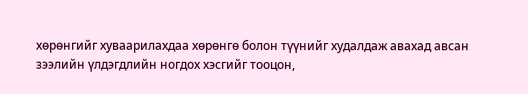хөрөнгийг хуваарилахдаа хөрөнгө болон түүнийг худалдаж авахад авсан зээлийн үлдэгдлийн ногдох хэсгийг тооцон,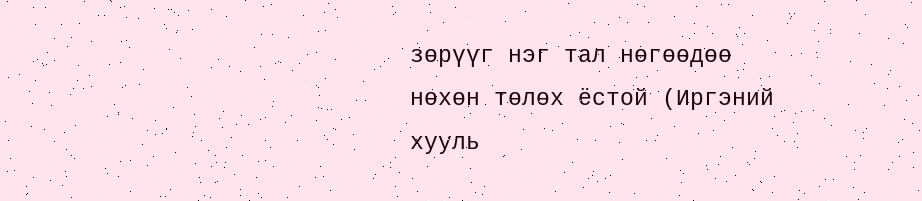зөрүүг нэг тал нөгөөдөө нөхөн төлөх ёстой (Иргэний хууль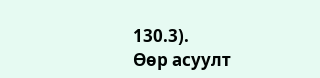130.3).
Өөр асуулт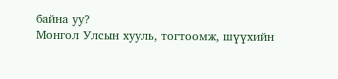байна уу?
Монгол Улсын хууль, тогтоомж, шүүхийн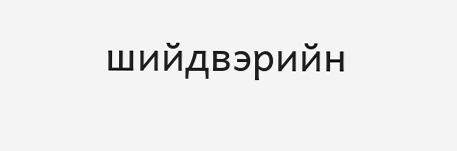шийдвэрийн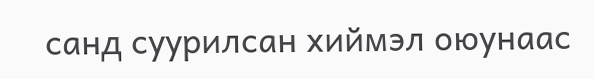санд суурилсан хиймэл оюунаас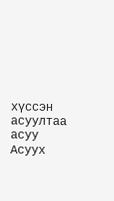хүссэн асуултаа асуу
Асуух